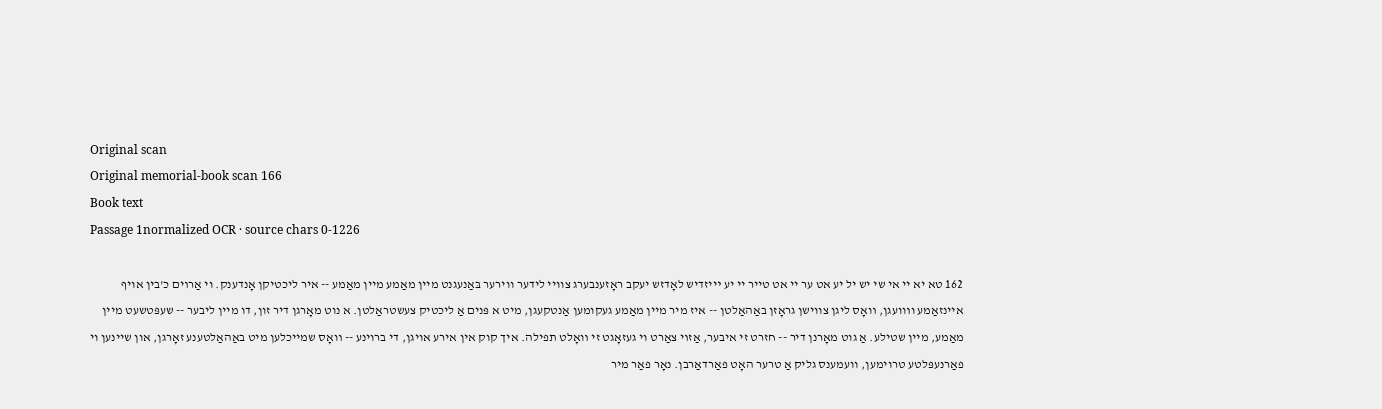Original scan
Original memorial-book scan 166
Book text
Passage 1normalized OCR · source chars 0-1226

162 טא יא יי אי שי יש יל יע אט ער יי אט טייר יי יע ײיזדיש לאָדזש יעקב ראָזענבערג צוויי לידער ווירער בּאַנעגנט מיין מאַמע מיין מאַמע -- איר ליכטיקן אָנדענק. וי אַרױם כ'בין אויף איינזאַמע וװועגן, װאָס ליגן צווישן גראָזן באַהאַלטן -- איז מיר מיין מאַמע געקומען אַנטקעגן, מיט א פּנים אַ ליכטיק צעשטראַלטן. א נוט מאָרגן דיר זון, דו מיין ליבער -- שעפּטשעט מיין מאַמע, מיין שטילע. אַ גוט מאָרנן דיר -- חזרט זי איבער, אַזױ צאַרט וי געזאָגט זי װאָלט תפילה. איך קוק אין אירע אויגן, די ברוינע -- װאָס שמייכלען מיט באַהאַלטענע זאָרגן, און שיינען וי פאַרנעפּלטע טרוימען, וועמענס גליק אַ טרער האָט פאַרדאַרבן. נאָר פאַר מיר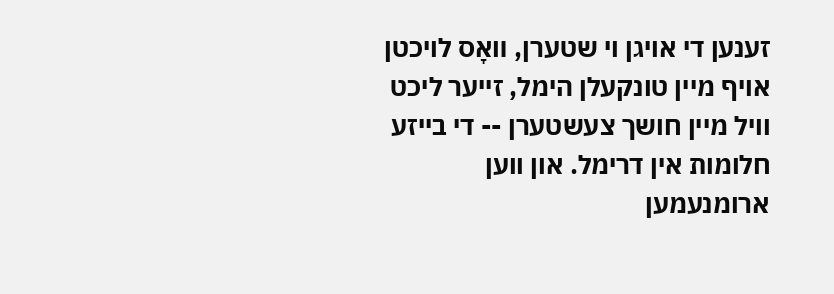זענען די אויגן וי שטערן, װאָס לויכטן אויף מיין טונקעלן הימל, זייער ליכט וויל מיין חושך צעשטערן -- די בייזע חלומות אין דרימל. און ווען ארומנעמען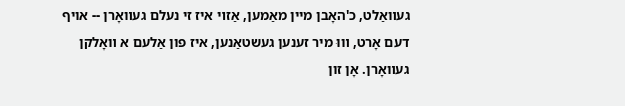געװאַלט, כ'האָבן מיין מאַמען, אַזױ איז זי נעלם געװאָרן -- אויף דעם אָרט, װוּ מיר זענען געשטאַנען, איז פון אַלעם א װאָלקן געװאָרן. אָן זון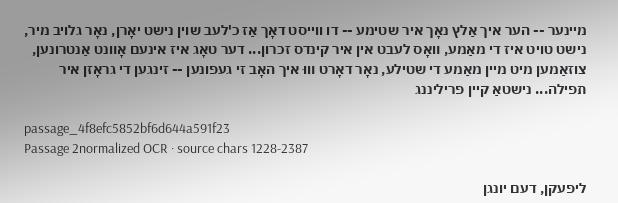מיינער -- הער איך אַלץ נאָך איר שטימע -- דו ווייסט דאָך אַז כ'לעב שוין נישט יאָרן, נאָר גלויב מיר, נישט טויט איז די מאַמע, װאָס לעבט אין איר קינדס זכרון... דער טאָג איז אינעם אָװנט אַנטרונען, צוזאַמען מיט מיין מאַמע די שטילע, נאָר דאָרט װוּ איך האָב זי געפונען -- זינגען די גראָזן איר תפילה... נישטאַ קיין פריליננג

passage_4f8efc5852bf6d644a591f23
Passage 2normalized OCR · source chars 1228-2387

ליפעקן, דעם יונגן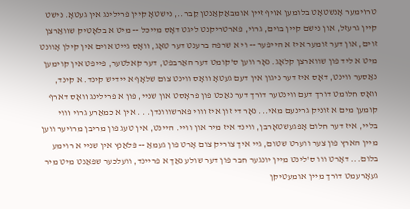טרױמער אָנשטאָט בלומען אױף זײן אומבאַקאַנטן קֵבר.., נישטאָ קיין פרילינג אין געטאָ. נישט קיין גרעזל, און נישם קיין בוים, גרוי, פארטריקנט ליגט דאָס מייכל -- מיט א בלאָטיק שװאַרצן זוים, און דער זומער איז א הייפער -- וי א שרפה ברענט דער טאָג, װאָס גייט אוים אין קילן אָוונט מיט א ליד פון שווארצן קלאָג. נאָר ווען ס'קומט דער האַרבפט, דער קאלטער, פייפט אין קוימען נאַסער ווינט, דאָס איז דער ניגון אין דעם געטאָ װאָס ווינט צום שלאָף א יידיש קינד. א קינד, װאָס חלומט דורך דעם ווינטער דורך דער נאַכט פון פּראָסט און שניי, פון א פרילינג װאָס דארף קומען מים א זוניק גרינעם מאי... נאָר די זון איז װוי פארשווונדן. . . אין א כמאַרע גרוי װוי בליי, איז דער חלום אָפּגעשטאָרבן, ווינד איז מיר און וויי. היינט, אין טעג פון מריבן מרויער ווען מיין הארץ פון צער ווערט שטום, גיי איך צוריק צום אָרט פון געמאַ -- פּלאַנץ אין שניי א רוימע בלום... דאָרט ווו ס'לינט מיין יונגער חבר פון דער שולע נאַך א פריינד, וועלכער שפּאַנט מיט מיר געאָרעמט דורך מיין אומעטיקן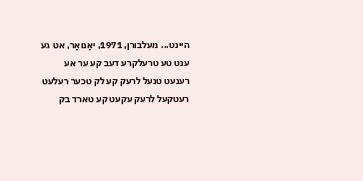היינט... מעלבורן, 1971, יאַנואַר, אט גע ענט טע טרעלקרע דעב קע ער אע רענעט טנעל לרעק קע לק טכער רעלעט רעטקעל לרעק עקעט קע טארד בק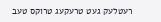רעטלעק געט טרעקעג טרוקס טעב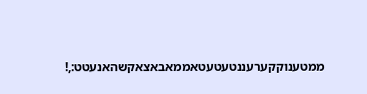ממטענוקקערעננטעטעטאממאבאצאקשהאנעטט:,!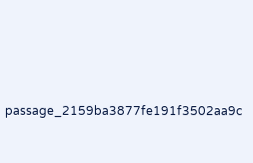passage_2159ba3877fe191f3502aa9c